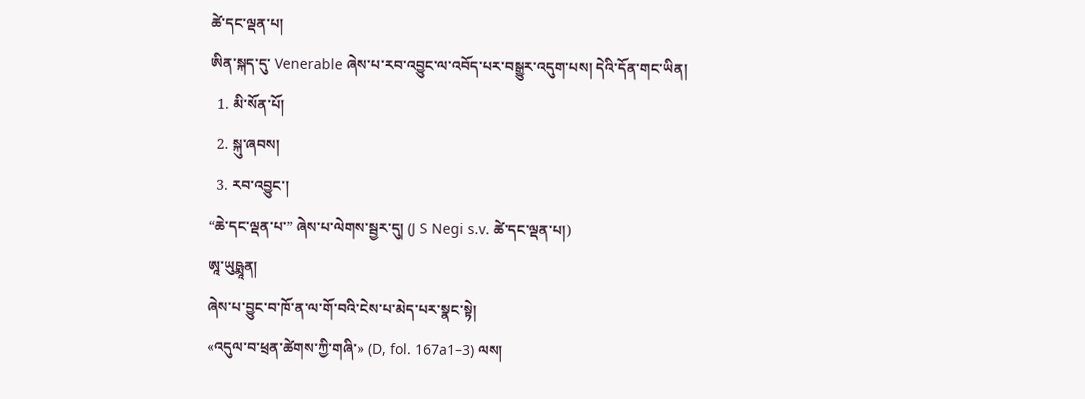ཚེ་དང་ལྡན་པ།
ཨིན་སྐད་དུ་ Venerable ཞེས་པ་རབ་འབྱུང་ལ་འབོད་པར་བསྒྱུར་འདུག་པས། དེའི་དོན་གང་ཡིན།
  1. མི་སོན་པོ།
  2. སྐུ་ཞབས།
  3. རབ་འབྱུང་།
“ཆེ་དང་ལྡན་པ་” ཞེས་པ་ལེགས་སྦྱར་དུ། (J S Negi s.v. ཚེ་དང་ལྡན་པ།)
ཨཱ་ཡུཥྨཱན།
ཞེས་པ་བྱུང་བ་ཁོ་ན་ལ་གོ་བའི་ངེས་པ་མེད་པར་སྣང་སྟེ།
«འདུལ་བ་ཕྲན་ཚེགས་ཀྱི་གཞི་» (D, fol. 167a1–3) ལས།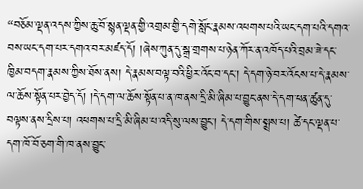“བཅོམ་ལྡན་འདས་ཀྱིས་ཆུ་བོ་སྙན་ལྡན་གྱི་འགྲམ་གྱི་དགེ་སློང་རྣམས་འཕགས་པའི་ཡང་དག་པའི་དགའ་བས་ཡང་དག་པར་དགའ་བར་མཛད་དོ། །ཞེས་ཀུན་དུ་སྒྲ་གྲགས་པ་ཉེན་ཀོར་ན་འཁོད་པའི་བྲམ་ཟེ་དང་ཁྱིམ་བདག་རྣམས་ཀྱིས་ཐོས་ནས། དེ་རྣམས་བལྟ་བའི་ཕྱིར་འོང་བ་དང་། དེ་དག་ཉེ་བར་འོངས་པ་དེ་རྣམས་ལ་ཆོས་སྟོན་པར་བྱེད་དོ། །དེ་དག་ལ་ཆོས་སྟོན་པ་ན་ཁ་ནས་དྲི་མི་ཞིམ་པ་བྱུང་ནས་དེ་དག་ཕན་ཚུན་དུ་བལྟས་ནས་དྲིས་པ། འཕགས་པ་དྲི་མི་ཞིམ་པ་འདི་སུ་ལས་བྱུང་། དེ་དག་གིས་སྨྲས་པ། ཚེ་དང་ལྡན་པ་དག་ཁོ་བོ་ཅག་གི་ཁ་ནས་བྱུང་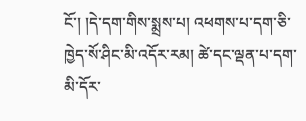ངོ་། །དེ་དག་གིས་སྨྲས་པ། འཕགས་པ་དག་ཅི་ཁྱེད་སོ་ཤིང་མི་འདོར་རམ། ཚེ་དང་ལྡན་པ་དག་མི་དོར་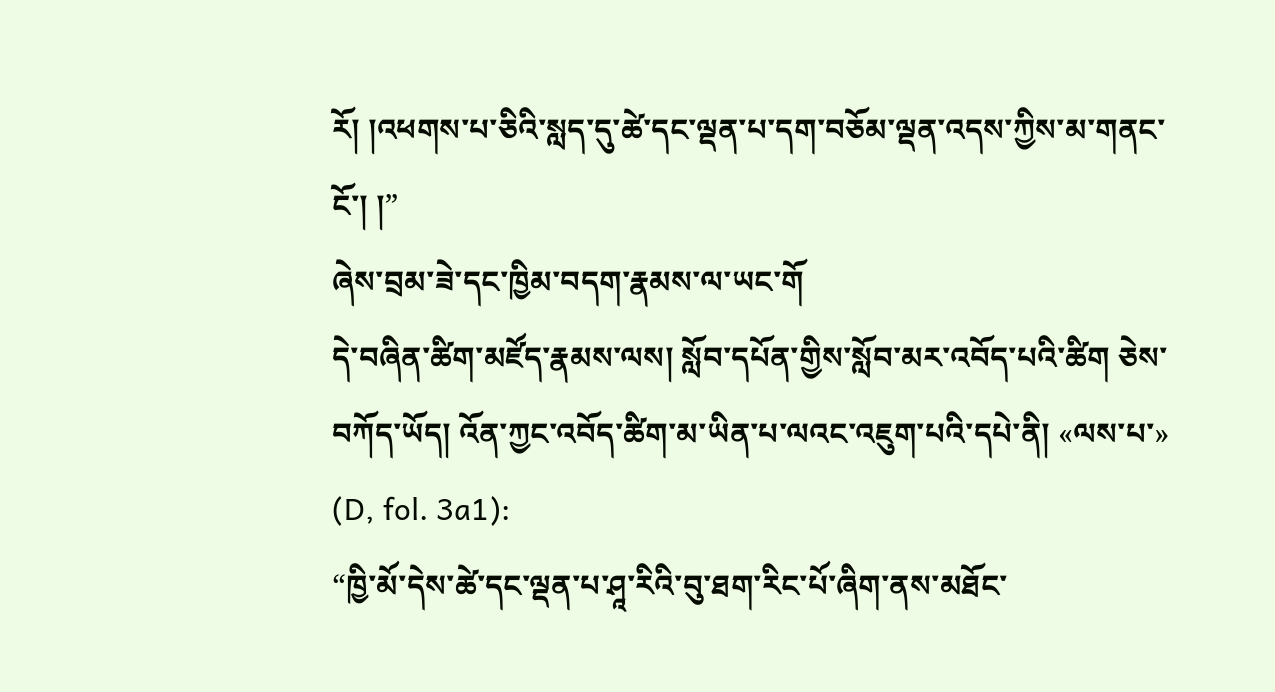རོ། །འཕགས་པ་ཅིའི་སླད་དུ་ཚེ་དང་ལྡན་པ་དག་བཅོམ་ལྡན་འདས་ཀྱིས་མ་གནང་ངོ་། །”
ཞེས་བྲམ་ཟེ་དང་ཁྱིམ་བདག་རྣམས་ལ་ཡང་གོ
དེ་བཞིན་ཚིག་མཛོད་རྣམས་ལས། སློབ་དཔོན་གྱིས་སློབ་མར་འབོད་པའི་ཚིག ཅེས་བཀོད་ཡོད། འོན་ཀྱང་འབོད་ཚིག་མ་ཡིན་པ་ལའང་འཇུག་པའི་དཔེ་ནི། «ལས་པ་» (D, fol. 3a1):
“ཁྱི་མོ་དེས་ཚེ་དང་ལྡན་པ་ཤཱ་རིའི་བུ་ཐག་རིང་པོ་ཞིག་ནས་མཐོང་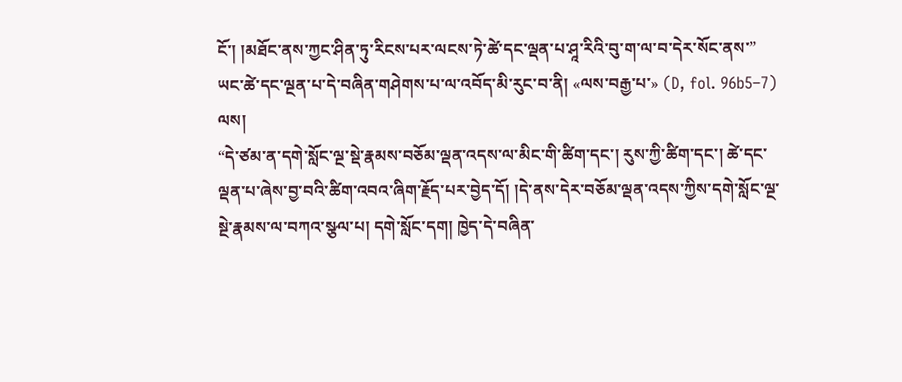ངོ་། །མཐོང་ནས་ཀྱང་ཤིན་ཏུ་རིངས་པར་ལངས་ཏེ་ཚེ་དང་ལྡན་པ་ཤཱ་རིའི་བུ་ག་ལ་བ་དེར་སོང་ནས་”
ཡང་ཚེ་དང་ལྔན་པ་དེ་བཞིན་གཤེགས་པ་ལ་འབོད་མི་རུང་བ་ནི། «ལས་བརྒྱ་པ་» (D, fol. 96b5–7) ལས།
“དེ་ཙམ་ན་དགེ་སློང་ལྔ་སྡེ་རྣམས་བཅོམ་ལྡན་འདས་ལ་མིང་གི་ཚིག་དང་། རུས་ཀྱི་ཚིག་དང་། ཚེ་དང་ལྡན་པ་ཞེས་བྱ་བའི་ཚིག་འབའ་ཞིག་རྗོད་པར་བྱེད་དོ། །དེ་ནས་དེར་བཅོམ་ལྡན་འདས་ཀྱིས་དགེ་སློང་ལྔ་སྔེ་རྣམས་ལ་བཀའ་སྩལ་པ། དགེ་སློང་དག། ཁྱེད་དེ་བཞིན་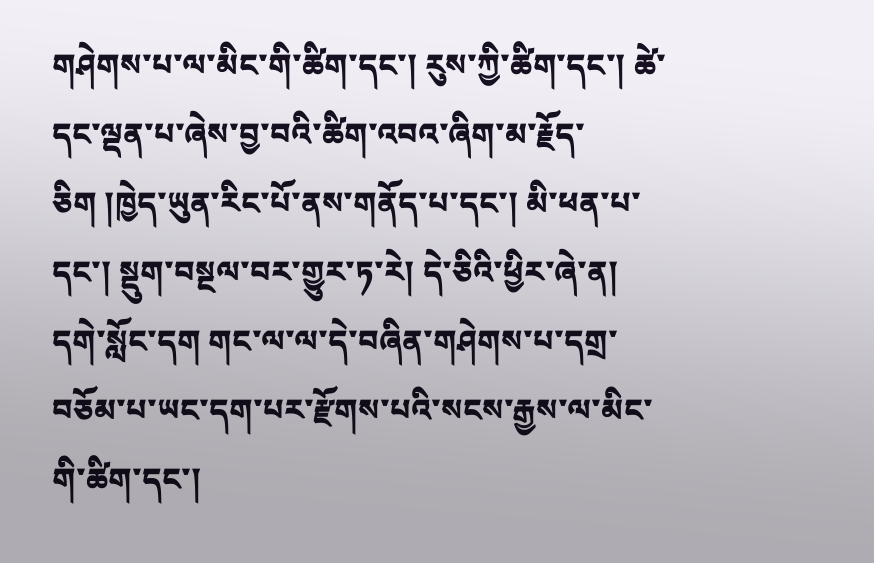གཤེགས་པ་ལ་མིང་གི་ཚིག་དང་། རུས་ཀྱི་ཚིག་དང་། ཚེ་དང་ལྡན་པ་ཞེས་བྱ་བའི་ཚིག་འབའ་ཞིག་མ་རྗོད་ཅིག །ཁྱེད་ཡུན་རིང་པོ་ནས་གནོད་པ་དང་། མི་ཕན་པ་དང་། སྡུག་བསྔལ་བར་གྱུར་ཏ་རེ། དེ་ཅིའི་ཕྱིར་ཞེ་ན། དགེ་སློང་དག གང་ལ་ལ་དེ་བཞིན་གཤེགས་པ་དགྲ་བཅོམ་པ་ཡང་དག་པར་རྫོགས་པའི་སངས་རྒྱས་ལ་མིང་གི་ཚིག་དང་།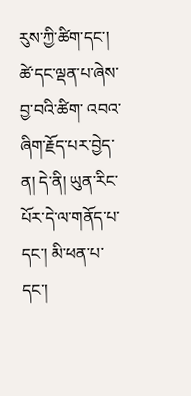རུས་ཀྱི་ཚིག་དང་། ཚེ་དང་ལྡན་པ་ཞེས་བྱ་བའི་ཚིག་ འབའ་ཞིག་རྗོད་པར་བྱེད་ན། དེ་ནི། ཡུན་རིང་པོར་དེ་ལ་གནོད་པ་དང་། མི་ཕན་པ་དང་།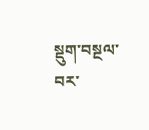སྡུག་བསྔལ་བར་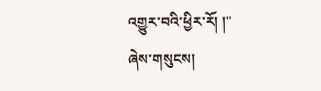འགྱུར་བའི་ཕྱིར་རོ། །"
ཞེས་གསུངས།